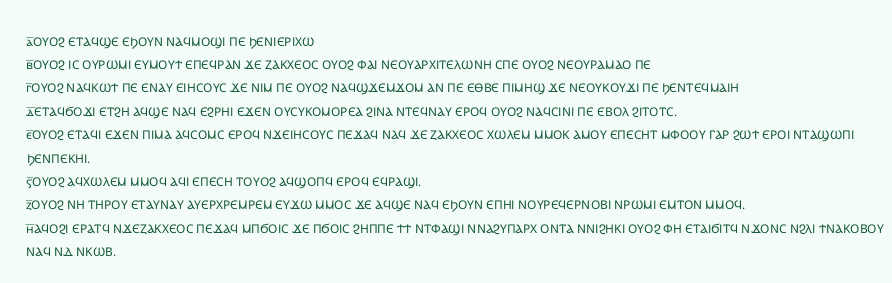ⲁ̅ⲞⲨⲞϨ ⲈⲦⲀϤϢⲈ ⲈϦⲞⲨⲚ ⲚⲀϤⲘⲞϢⲒ ⲠⲈ ϦⲈⲚⲒⲈⲢⲒⲬⲰ
ⲃ̅ⲞⲨⲞϨ ⲒⲤ ⲞⲨⲢⲰⲘⲒ ⲈⲨⲘⲞⲨϮ ⲈⲠⲈϤⲢⲀⲚ ϪⲈ ⲌⲀⲔⲬⲈⲞⲤ ⲞⲨⲞϨ ⲪⲀⲒ ⲚⲈⲞⲨⲀⲢⲬⲒⲦⲈⲖⲰⲚⲎ ⲤⲠⲈ ⲞⲨⲞϨ ⲚⲈⲞⲨⲢⲀⲘⲀⲞ ⲠⲈ
ⲅ̅ⲞⲨⲞϨ ⲚⲀϤⲔⲰϮ ⲠⲈ ⲈⲚⲀⲨ ⲈⲒⲎⲤⲞⲨⲤ ϪⲈ ⲚⲒⲘ ⲠⲈ ⲞⲨⲞϨ ⲚⲀϤϢϪⲈⲘϪⲞⲘ ⲀⲚ ⲠⲈ ⲈⲐⲂⲈ ⲠⲒⲘⲎϢ ϪⲈ ⲚⲈⲞⲨⲔⲞⲨϪⲒ ⲠⲈ ϦⲈⲚⲦⲈϤⲘⲀⲒⲎ
ⲇ̅ⲈⲦⲀϤϬⲞϪⲒ ⲈⲦϨⲎ ⲀϤϢⲈ ⲚⲀϤ ⲈϨⲢⲎⲒ ⲈϪⲈⲚ ⲞⲨⲤⲨⲔⲞⲘⲞⲢⲈⲀ ϨⲒⲚⲀ ⲚⲦⲈϤⲚⲀⲨ ⲈⲢⲞϤ ⲞⲨⲞϨ ⲚⲀϤⲤⲒⲚⲒ ⲠⲈ ⲈⲂⲞⲖ ϨⲒⲦⲞⲦⲤ.
ⲉ̅ⲞⲨⲞϨ ⲈⲦⲀϤⲒ ⲈϪⲈⲚ ⲠⲒⲘⲀ ⲀϤⲤⲞⲘⲤ ⲈⲢⲞϤ ⲚϪⲈⲒⲎⲤⲞⲨⲤ ⲠⲈϪⲀϤ ⲚⲀϤ ϪⲈ ⲌⲀⲔⲬⲈⲞⲤ ⲬⲰⲖⲈⲘ ⲘⲘⲞⲔ ⲀⲘⲞⲨ ⲈⲠⲈⲤⲎⲦ ⲘⲪⲞⲞⲨ ⲄⲀⲢ ϨⲰϮ ⲈⲢⲞⲒ ⲚⲦⲀϢⲰⲠⲒ ϦⲈⲚⲠⲈⲔⲎⲒ.
ⲋ̅ⲞⲨⲞϨ ⲀϤⲬⲰⲖⲈⲘ ⲘⲘⲞϤ ⲀϤⲒ ⲈⲠⲈⲤⲎ ⲦⲞⲨⲞϨ ⲀϤϢⲞⲠϤ ⲈⲢⲞϤ ⲈϤⲢⲀϢⲒ.
ⲍ̅ⲞⲨⲞϨ ⲚⲎ ⲦⲎⲢⲞⲨ ⲈⲦⲀⲨⲚⲀⲨ ⲀⲨⲈⲢⲬⲢⲈⲘⲢⲈⲘ ⲈⲨϪⲰ ⲘⲘⲞⲤ ϪⲈ ⲀϤϢⲈ ⲚⲀϤ ⲈϦⲞⲨⲚ ⲈⲠⲎⲒ ⲚⲞⲨⲢⲈϤⲈⲢⲚⲞⲂⲒ ⲚⲢⲰⲘⲒ ⲈⲘⲦⲞⲚ ⲘⲘⲞϤ.
ⲏ̅ⲀϤⲞϨⲒ ⲈⲢⲀⲦϤ ⲚϪⲈⲌⲀⲔⲬⲈⲞⲤ ⲠⲈϪⲀϤ ⲘⲠϬⲞⲒⲤ ϪⲈ ⲠϬⲞⲒⲤ ϨⲎⲠⲠⲈ ϮϮ ⲚⲦⲪⲀϢⲒ ⲚⲚⲀϨⲨⲠⲀⲢⲬ ⲞⲚⲦⲀ ⲚⲚⲒϨⲎⲔⲒ ⲞⲨⲞϨ ⲪⲎ ⲈⲦⲀⲒϬⲒⲦϤ ⲚϪⲞⲚⲤ ⲚϨⲖⲒ ϮⲚⲀⲔⲞⲂⲞⲨ ⲚⲀϤ ⲚⲆ ⲚⲔⲰⲂ.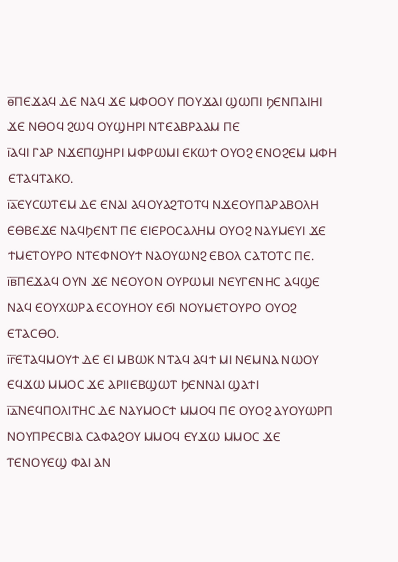ⲑ̅ⲠⲈϪⲀϤ ⲆⲈ ⲚⲀϤ ϪⲈ ⲘⲪⲞⲞⲨ ⲠⲞⲨϪⲀⲒ ϢⲰⲠⲒ ϦⲈⲚⲠⲀⲒⲎⲒ ϪⲈ ⲚⲐⲞϤ ϨⲰϤ ⲞⲨϢⲎⲢⲒ ⲚⲦⲈⲀⲂⲢⲀⲀⲘ ⲠⲈ
ⲓ̅ⲀϤⲒ ⲄⲀⲢ ⲚϪⲈⲠϢⲎⲢⲒ ⲘⲪⲢⲰⲘⲒ ⲈⲔⲰϮ ⲞⲨⲞϨ ⲈⲚⲞϨⲈⲘ ⲘⲪⲎ ⲈⲦⲀϤⲦⲀⲔⲞ.
ⲓ̅ⲁ̅ⲈⲨⲤⲰⲦⲈⲘ ⲆⲈ ⲈⲚⲀⲒ ⲀϤⲞⲨⲀϨⲦⲞⲦϤ ⲚϪⲈⲞⲨⲠⲀⲢⲀⲂⲞⲖⲎ ⲈⲐⲂⲈϪⲈ ⲚⲀϤϦⲈⲚⲦ ⲠⲈ ⲈⲒⲈⲢⲞⲤⲀⲖⲎⲘ ⲞⲨⲞϨ ⲚⲀⲨⲘⲈⲨⲒ ϪⲈ ϮⲘⲈⲦⲞⲨⲢⲞ ⲚⲦⲈⲪⲚⲞⲨϮ ⲚⲀⲞⲨⲰⲚϨ ⲈⲂⲞⲖ ⲤⲀⲦⲞⲦⲤ ⲠⲈ.
ⲓ̅ⲃ̅ⲠⲈϪⲀϤ ⲞⲨⲚ ϪⲈ ⲚⲈⲞⲨⲞⲚ ⲞⲨⲢⲰⲘⲒ ⲚⲈⲨⲄⲈⲚⲎⲤ ⲀϤϢⲈ ⲚⲀϤ ⲈⲞⲨⲬⲰⲢⲀ ⲈⲤⲞⲨⲎⲞⲨ ⲈϬⲒ ⲚⲞⲨⲘⲈⲦⲞⲨⲢⲞ ⲞⲨⲞϨ ⲈⲦⲀⲤⲐⲞ.
ⲓ̅ⲅ̅ⲈⲦⲀϤⲘⲞⲨϮ ⲆⲈ ⲈⲒ ⲘⲂⲰⲔ ⲚⲦⲀϤ ⲀϤϮ ⲘⲒ ⲚⲈⲘⲚⲀ ⲚⲰⲞⲨ ⲈϤϪⲰ ⲘⲘⲞⲤ ϪⲈ ⲀⲢⲒⲒⲈⲂϢⲰⲦ ϦⲈⲚⲚⲀⲒ ϢⲀϮⲒ
ⲓ̅ⲇ̅ⲚⲈϤⲠⲞⲖⲒⲦⲎⲤ ⲆⲈ ⲚⲀⲨⲘⲞⲤϮ ⲘⲘⲞϤ ⲠⲈ ⲞⲨⲞϨ ⲀⲨⲞⲨⲰⲢⲠ ⲚⲞⲨⲠⲢⲈⲤⲂⲒⲀ ⲤⲀⲪⲀϨⲞⲨ ⲘⲘⲞϤ ⲈⲨϪⲰ ⲘⲘⲞⲤ ϪⲈ ⲦⲈⲚⲞⲨⲈϢ ⲪⲀⲒ ⲀⲚ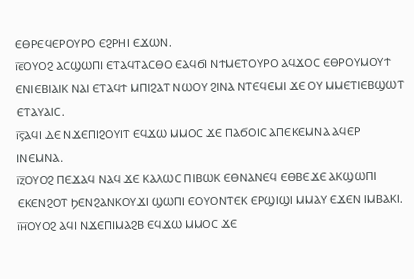ⲈⲐⲢⲈϤⲈⲢⲞⲨⲢⲞ ⲈϨⲢⲎⲒ ⲈϪⲰⲚ.
ⲓ̅ⲉ̅ⲞⲨⲞϨ ⲀⲤϢⲰⲠⲒ ⲈⲦⲀϤⲦⲀⲤⲐⲞ ⲈⲀϤϬⲒ ⲚϮⲘⲈⲦⲞⲨⲢⲞ ⲀϤϪⲞⲤ ⲈⲐⲢⲞⲨⲘⲞⲨϮ ⲈⲚⲒⲈⲂⲒⲀⲒⲔ ⲚⲀⲒ ⲈⲦⲀϤϮ ⲘⲠⲒϨⲀⲦ ⲚⲰⲞⲨ ϨⲒⲚⲀ ⲚⲦⲈϤⲈⲘⲒ ϪⲈ ⲞⲨ ⲘⲘⲈⲦⲒⲈⲂϢⲰⲦ ⲈⲦⲀⲨⲀⲒⲤ.
ⲓ̅ⲋ̅ⲀϤⲒ ⲆⲈ ⲚϪⲈⲠⲒϨⲞⲨⲒⲦ ⲈϤϪⲰ ⲘⲘⲞⲤ ϪⲈ ⲠⲀϬⲞⲒⲤ ⲀⲠⲈⲔⲈⲘⲚⲀ ⲀϤⲈⲢ ⲒⲚⲈⲘⲚⲀ.
ⲓ̅ⲍ̅ⲞⲨⲞϨ ⲠⲈϪⲀϤ ⲚⲀϤ ϪⲈ ⲔⲀⲖⲰⲤ ⲠⲒⲂⲰⲔ ⲈⲐⲚⲀⲚⲈϤ ⲈⲐⲂⲈϪⲈ ⲀⲔϢⲰⲠⲒ ⲈⲔⲈⲚϨⲞⲦ ϦⲈⲚϨⲀⲚⲔⲞⲨϪⲒ ϢⲰⲠⲒ ⲈⲞⲨⲞⲚⲦⲈⲔ ⲈⲢϢⲒϢⲒ ⲘⲘⲀⲨ ⲈϪⲈⲚ ⲒⲘⲂⲀⲔⲒ.
ⲓ̅ⲏ̅ⲞⲨⲞϨ ⲀϤⲒ ⲚϪⲈⲠⲒⲘⲀϨⲂ ⲈϤϪⲰ ⲘⲘⲞⲤ ϪⲈ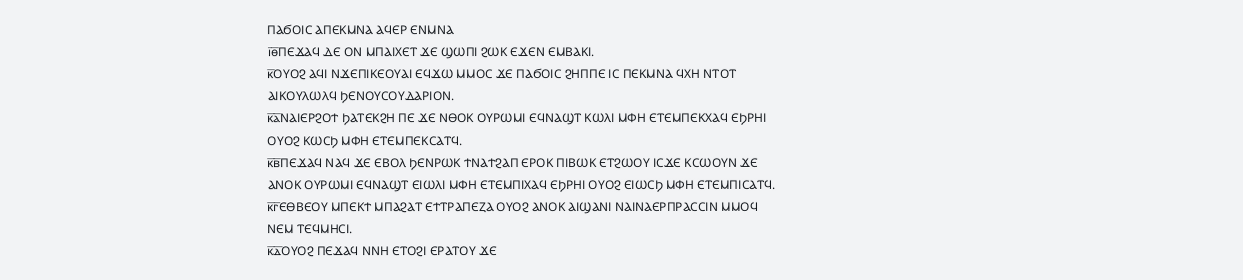ⲠⲀϬⲞⲒⲤ ⲀⲠⲈⲔⲘⲚⲀ ⲀϤⲈⲢ ⲈⲚⲘⲚⲀ
ⲓ̅ⲑ̅ⲠⲈϪⲀϤ ⲆⲈ ⲞⲚ ⲘⲠⲀⲒⲬⲈⲦ ϪⲈ ϢⲰⲠⲒ ϨⲰⲔ ⲈϪⲈⲚ ⲈⲘⲂⲀⲔⲒ.
ⲕ̅ⲞⲨⲞϨ ⲀϤⲒ ⲚϪⲈⲠⲒⲔⲈⲞⲨⲀⲒ ⲈϤϪⲰ ⲘⲘⲞⲤ ϪⲈ ⲠⲀϬⲞⲒⲤ ϨⲎⲠⲠⲈ ⲒⲤ ⲠⲈⲔⲘⲚⲀ ϤⲬⲎ ⲚⲦⲞⲦ ⲀⲒⲔⲞⲨⲖⲰⲖϤ ϦⲈⲚⲞⲨⲤⲞⲨⲆⲀⲢⲒⲞⲚ.
ⲕ̅ⲁ̅ⲚⲀⲒⲈⲢϨⲞϮ ϦⲀⲦⲈⲔϨⲎ ⲠⲈ ϪⲈ ⲚⲐⲞⲔ ⲞⲨⲢⲰⲘⲒ ⲈϤⲚⲀϢⲦ ⲔⲰⲖⲒ ⲘⲪⲎ ⲈⲦⲈⲘⲠⲈⲔⲬⲀϤ ⲈϦⲢⲎⲒ ⲞⲨⲞϨ ⲔⲰⲤϦ ⲘⲪⲎ ⲈⲦⲈⲘⲠⲈⲔⲤⲀⲦϤ.
ⲕ̅ⲃ̅ⲠⲈϪⲀϤ ⲚⲀϤ ϪⲈ ⲈⲂⲞⲖ ϦⲈⲚⲢⲰⲔ ϮⲚⲀϮϨⲀⲠ ⲈⲢⲞⲔ ⲠⲒⲂⲰⲔ ⲈⲦϨⲰⲞⲨ ⲒⲤϪⲈ ⲔⲤⲰⲞⲨⲚ ϪⲈ ⲀⲚⲞⲔ ⲞⲨⲢⲰⲘⲒ ⲈϤⲚⲀϢⲦ ⲈⲒⲰⲖⲒ ⲘⲪⲎ ⲈⲦⲈⲘⲠⲒⲬⲀϤ ⲈϦⲢⲎⲒ ⲞⲨⲞϨ ⲈⲒⲰⲤϦ ⲘⲪⲎ ⲈⲦⲈⲘⲠⲒⲤⲀⲦϤ.
ⲕ̅ⲅ̅ⲈⲐⲂⲈⲞⲨ ⲘⲠⲈⲔϮ ⲘⲠⲀϨⲀⲦ ⲈϮⲦⲢⲀⲠⲈⲌⲀ ⲞⲨⲞϨ ⲀⲚⲞⲔ ⲀⲒϢⲀⲚⲒ ⲚⲀⲒⲚⲀⲈⲢⲠⲢⲀⲤⲤⲒⲚ ⲘⲘⲞϤ ⲚⲈⲘ ⲦⲈϤⲘⲎⲤⲒ.
ⲕ̅ⲇ̅ⲞⲨⲞϨ ⲠⲈϪⲀϤ ⲚⲚⲎ ⲈⲦⲞϨⲒ ⲈⲢⲀⲦⲞⲨ ϪⲈ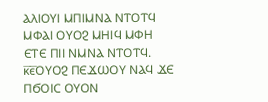ⲀⲖⲒⲞⲨⲒ ⲘⲠⲒⲘⲚⲀ ⲚⲦⲞⲦϤ ⲘⲪⲀⲒ ⲞⲨⲞϨ ⲘⲎⲒϤ ⲘⲪⲎ ⲈⲦⲈ ⲠⲒⲒ ⲚⲘⲚⲀ ⲚⲦⲞⲦϤ.
ⲕ̅ⲉ̅ⲞⲨⲞϨ ⲠⲈϪⲰⲞⲨ ⲚⲀϤ ϪⲈ ⲠϬⲞⲒⲤ ⲞⲨⲞⲚ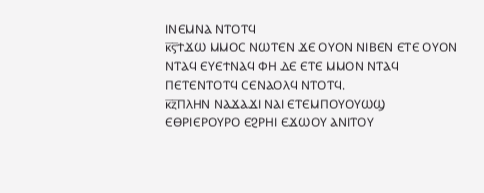ⲒⲚⲈⲘⲚⲀ ⲚⲦⲞⲦϤ
ⲕ̅ⲋ̅ϮϪⲰ ⲘⲘⲞⲤ ⲚⲰⲦⲈⲚ ϪⲈ ⲞⲨⲞⲚ ⲚⲒⲂⲈⲚ ⲈⲦⲈ ⲞⲨⲞⲚ ⲚⲦⲀϤ ⲈⲨⲈϮⲚⲀϤ ⲪⲎ ⲆⲈ ⲈⲦⲈ ⲘⲘⲞⲚ ⲚⲦⲀϤ ⲠⲈⲦⲈⲚⲦⲞⲦϤ ⲤⲈⲚⲀⲞⲖϤ ⲚⲦⲞⲦϤ.
ⲕ̅ⲍ̅ⲠⲖⲎⲚ ⲚⲀϪⲀϪⲒ ⲚⲀⲒ ⲈⲦⲈⲘⲠⲞⲨⲞⲨⲰϢ ⲈⲐⲢⲒⲈⲢⲞⲨⲢⲞ ⲈϨⲢⲎⲒ ⲈϪⲰⲞⲨ ⲀⲚⲒⲦⲞⲨ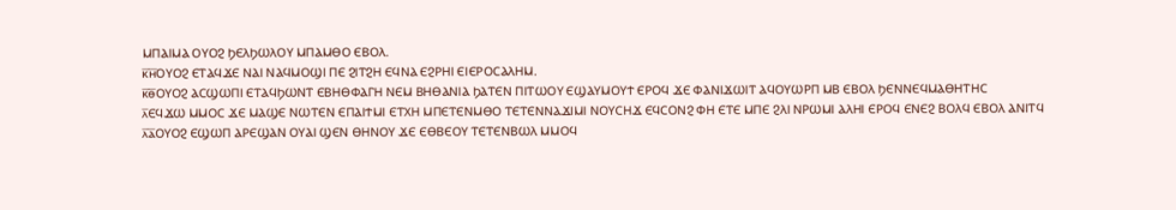ⲘⲠⲀⲒⲘⲀ ⲞⲨⲞϨ ϦⲈⲖϦⲰⲖⲞⲨ ⲘⲠⲀⲘⲐⲞ ⲈⲂⲞⲖ.
ⲕ̅ⲏ̅ⲞⲨⲞϨ ⲈⲦⲀϤϪⲈ ⲚⲀⲒ ⲚⲀϤⲘⲞϢⲒ ⲠⲈ ϨⲒⲦϨⲎ ⲈϤⲚⲀ ⲈϨⲢⲎⲒ ⲈⲒⲈⲢⲞⲤⲀⲖⲎⲘ.
ⲕ̅ⲑ̅ⲞⲨⲞϨ ⲀⲤϢⲰⲠⲒ ⲈⲦⲀϤϦⲰⲚⲦ ⲈⲂⲎⲐⲪⲀⲄⲎ ⲚⲈⲘ ⲂⲎⲐⲀⲚⲒⲀ ϦⲀⲦⲈⲚ ⲠⲒⲦⲰⲞⲨ ⲈϢⲀⲨⲘⲞⲨϮ ⲈⲢⲞϤ ϪⲈ ⲪⲀⲚⲒϪⲰⲒⲦ ⲀϤⲞⲨⲰⲢⲠ ⲘⲂ ⲈⲂⲞⲖ ϦⲈⲚⲚⲈϤⲘⲀⲐⲎⲦⲎⲤ
ⲗ̅ⲈϤϪⲰ ⲘⲘⲞⲤ ϪⲈ ⲘⲀϢⲈ ⲚⲰⲦⲈⲚ ⲈⲠⲀⲒϮⲘⲒ ⲈⲦⲬⲎ ⲘⲠⲈⲦⲈⲚⲘⲐⲞ ⲦⲈⲦⲈⲚⲚⲀϪⲒⲘⲒ ⲚⲞⲨⲤⲎϪ ⲈϤⲤⲞⲚϨ ⲪⲎ ⲈⲦⲈ ⲘⲠⲈ ϨⲖⲒ ⲚⲢⲰⲘⲒ ⲀⲖⲎⲒ ⲈⲢⲞϤ ⲈⲚⲈϨ ⲂⲞⲖϤ ⲈⲂⲞⲖ ⲀⲚⲒⲦϤ
ⲗ̅ⲁ̅ⲞⲨⲞϨ ⲈϢⲰⲠ ⲀⲢⲈϢⲀⲚ ⲞⲨⲀⲒ ϢⲈⲚ ⲐⲎⲚⲞⲨ ϪⲈ ⲈⲐⲂⲈⲞⲨ ⲦⲈⲦⲈⲚⲂⲰⲖ ⲘⲘⲞϤ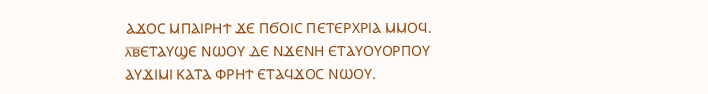ⲀϪⲞⲤ ⲘⲠⲀⲒⲢⲎϮ ϪⲈ ⲠϬⲞⲒⲤ ⲠⲈⲦⲈⲢⲬⲢⲒⲀ ⲘⲘⲞϤ.
ⲗ̅ⲃ̅ⲈⲦⲀⲨϢⲈ ⲚⲰⲞⲨ ⲆⲈ ⲚϪⲈⲚⲎ ⲈⲦⲀⲨⲞⲨⲞⲢⲠⲞⲨ ⲀⲨϪⲒⲘⲒ ⲔⲀⲦⲀ ⲪⲢⲎϮ ⲈⲦⲀϤϪⲞⲤ ⲚⲰⲞⲨ.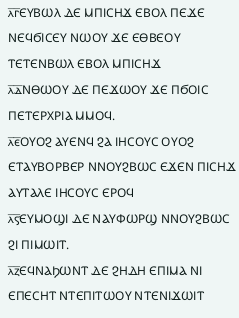ⲗ̅ⲅ̅ⲈⲨⲂⲰⲖ ⲆⲈ ⲘⲠⲒⲤⲎϪ ⲈⲂⲞⲖ ⲠⲈϪⲈ ⲚⲈϤϬⲒⲤⲈⲨ ⲚⲰⲞⲨ ϪⲈ ⲈⲐⲂⲈⲞⲨ ⲦⲈⲦⲈⲚⲂⲰⲖ ⲈⲂⲞⲖ ⲘⲠⲒⲤⲎϪ
ⲗ̅ⲇ̅ⲚⲐⲰⲞⲨ ⲆⲈ ⲠⲈϪⲰⲞⲨ ϪⲈ ⲠϬⲞⲒⲤ ⲠⲈⲦⲈⲢⲬⲢⲒⲀ ⲘⲘⲞϤ.
ⲗ̅ⲉ̅ⲞⲨⲞϨ ⲀⲨⲈⲚϤ ϨⲀ ⲒⲎⲤⲞⲨⲤ ⲞⲨⲞϨ ⲈⲦⲀⲨⲂⲞⲢⲂⲈⲢ ⲚⲚⲞⲨϨⲂⲰⲤ ⲈϪⲈⲚ ⲠⲒⲤⲎϪ ⲀⲨⲦⲀⲖⲈ ⲒⲎⲤⲞⲨⲤ ⲈⲢⲞϤ
ⲗ̅ⲋ̅ⲈⲨⲘⲞϢⲒ ⲆⲈ ⲚⲀⲨⲪⲰⲢϢ ⲚⲚⲞⲨϨⲂⲰⲤ ϨⲒ ⲠⲒⲘⲰⲒⲦ.
ⲗ̅ⲍ̅ⲈϤⲚⲀϦⲰⲚⲦ ⲆⲈ ϨⲎⲆⲎ ⲈⲠⲒⲘⲀ ⲚⲒ ⲈⲠⲈⲤⲎⲦ ⲚⲦⲈⲠⲒⲦⲰⲞⲨ ⲚⲦⲈⲚⲒϪⲰⲒⲦ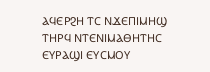ⲀϤⲈⲢϨⲎ ⲦⲤ ⲚϪⲈⲠⲒⲘⲎϢ ⲦⲎⲢϤ ⲚⲦⲈⲚⲒⲘⲀⲐⲎⲦⲎⲤ ⲈⲨⲢⲀϢⲒ ⲈⲨⲤⲘⲞⲨ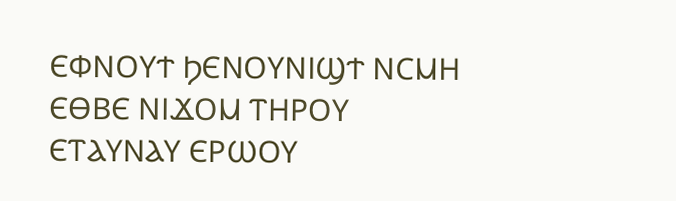ⲈⲪⲚⲞⲨϮ ϦⲈⲚⲞⲨⲚⲒϢϮ ⲚⲤⲘⲎ ⲈⲐⲂⲈ ⲚⲒϪⲞⲘ ⲦⲎⲢⲞⲨ ⲈⲦⲀⲨⲚⲀⲨ ⲈⲢⲰⲞⲨ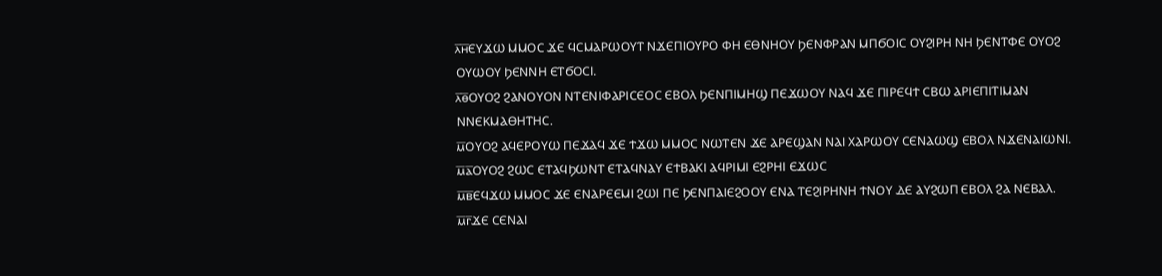ⲗ̅ⲏ̅ⲈⲨϪⲰ ⲘⲘⲞⲤ ϪⲈ ϤⲤⲘⲀⲢⲰⲞⲨⲦ ⲚϪⲈⲠⲒⲞⲨⲢⲞ ⲪⲎ ⲈⲐⲚⲎⲞⲨ ϦⲈⲚⲪⲢⲀⲚ ⲘⲠϬⲞⲒⲤ ⲞⲨϨⲒⲢⲎ ⲚⲎ ϦⲈⲚⲦⲪⲈ ⲞⲨⲞϨ ⲞⲨⲰⲞⲨ ϦⲈⲚⲚⲎ ⲈⲦϬⲞⲤⲒ.
ⲗ̅ⲑ̅ⲞⲨⲞϨ ϨⲀⲚⲞⲨⲞⲚ ⲚⲦⲈⲚⲒⲪⲀⲢⲒⲤⲈⲞⲤ ⲈⲂⲞⲖ ϦⲈⲚⲠⲒⲘⲎϢ ⲠⲈϪⲰⲞⲨ ⲚⲀϤ ϪⲈ ⲠⲒⲢⲈϤϮ ⲤⲂⲰ ⲀⲢⲒⲈⲠⲒⲦⲒⲘⲀⲚ ⲚⲚⲈⲔⲘⲀⲐⲎⲦⲎⲤ.
ⲙ̅ⲞⲨⲞϨ ⲀϤⲈⲢⲞⲨⲰ ⲠⲈϪⲀϤ ϪⲈ ϮϪⲰ ⲘⲘⲞⲤ ⲚⲰⲦⲈⲚ ϪⲈ ⲀⲢⲈϢⲀⲚ ⲚⲀⲒ ⲬⲀⲢⲰⲞⲨ ⲤⲈⲚⲀⲰϢ ⲈⲂⲞⲖ ⲚϪⲈⲚⲀⲒⲰⲚⲒ.
ⲙ̅ⲁ̅ⲞⲨⲞϨ ϨⲰⲤ ⲈⲦⲀϤϦⲰⲚⲦ ⲈⲦⲀϤⲚⲀⲨ ⲈϮⲂⲀⲔⲒ ⲀϤⲢⲒⲘⲒ ⲈϨⲢⲎⲒ ⲈϪⲰⲤ
ⲙ̅ⲃ̅ⲈϤϪⲰ ⲘⲘⲞⲤ ϪⲈ ⲈⲚⲀⲢⲈⲈⲘⲒ ϨⲰⲒ ⲠⲈ ϦⲈⲚⲠⲀⲒⲈϨⲞⲞⲨ ⲈⲚⲀ ⲦⲈϨⲒⲢⲎⲚⲎ ϮⲚⲞⲨ ⲆⲈ ⲀⲨϨⲰⲠ ⲈⲂⲞⲖ ϨⲀ ⲚⲈⲂⲀⲖ.
ⲙ̅ⲅ̅ϪⲈ ⲤⲈⲚⲀⲒ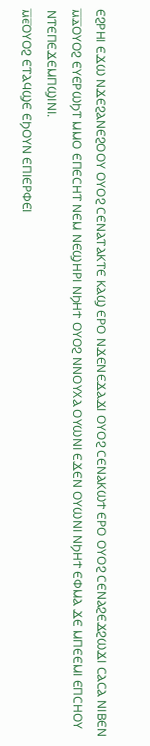ⲈϨⲢⲎⲒ ⲈϪⲰ ⲚϪⲈϨⲀⲚⲈϨⲞⲞⲨ ⲞⲨⲞϨ ⲤⲈⲚⲀⲦⲀⲔⲦⲈ ⲔⲀϢ ⲈⲢⲞ ⲚϪⲈⲚⲈϪⲀϪⲒ ⲞⲨⲞϨ ⲤⲈⲚⲀⲔⲰϮ ⲈⲢⲞ ⲞⲨⲞϨ ⲤⲈⲚⲀϨⲈϪϨⲰϪⲒ ⲤⲀⲤⲀ ⲚⲒⲂⲈⲚ
ⲙ̅ⲇ̅ⲞⲨⲞϨ ⲈⲨⲈⲢⲰϦⲦ ⲘⲘⲞ ⲈⲠⲈⲤⲎⲦ ⲚⲈⲘ ⲚⲈϢⲎⲢⲒ ⲚϦⲎϮ ⲞⲨⲞϨ ⲚⲚⲞⲨⲬⲀ ⲞⲨⲰⲚⲒ ⲈϪⲈⲚ ⲞⲨⲰⲚⲒ ⲚϦⲎϮ ⲈⲪⲘⲀ ϪⲈ ⲘⲠⲈⲈⲘⲒ ⲈⲠⲤⲎⲞⲨ ⲚⲦⲈⲠⲈϪⲈⲘⲠϢⲒⲚⲒ.
ⲙ̅ⲉ̅ⲞⲨⲞϨ ⲈⲦⲀϤϢⲈ ⲈϦⲞⲨⲚ ⲈⲠⲒⲈⲢⲪⲈⲒ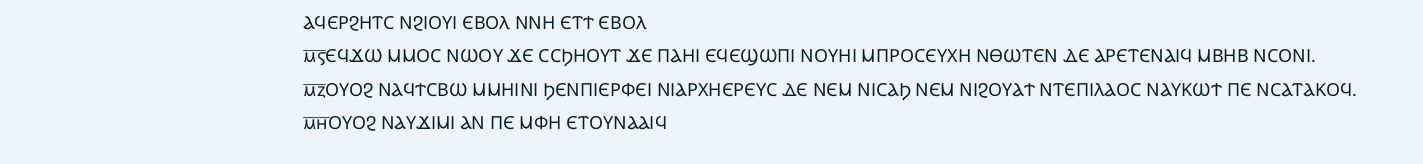ⲀϤⲈⲢϨⲎⲦⲤ ⲚϨⲒⲞⲨⲒ ⲈⲂⲞⲖ ⲚⲚⲎ ⲈⲦϮ ⲈⲂⲞⲖ
ⲙ̅ⲋ̅ⲈϤϪⲰ ⲘⲘⲞⲤ ⲚⲰⲞⲨ ϪⲈ ⲤⲤϦⲎⲞⲨⲦ ϪⲈ ⲠⲀⲎⲒ ⲈϤⲈϢⲰⲠⲒ ⲚⲞⲨⲎⲒ ⲘⲠⲢⲞⲤⲈⲨⲬⲎ ⲚⲐⲰⲦⲈⲚ ⲆⲈ ⲀⲢⲈⲦⲈⲚⲀⲒϤ ⲘⲂⲎⲂ ⲚⲤⲞⲚⲒ.
ⲙ̅ⲍ̅ⲞⲨⲞϨ ⲚⲀϤϮⲤⲂⲰ ⲘⲘⲎⲒⲚⲒ ϦⲈⲚⲠⲒⲈⲢⲪⲈⲒ ⲚⲒⲀⲢⲬⲎⲈⲢⲈⲨⲤ ⲆⲈ ⲚⲈⲘ ⲚⲒⲤⲀϦ ⲚⲈⲘ ⲚⲒϨⲞⲨⲀϮ ⲚⲦⲈⲠⲒⲖⲀⲞⲤ ⲚⲀⲨⲔⲰϮ ⲠⲈ ⲚⲤⲀⲦⲀⲔⲞϤ.
ⲙ̅ⲏ̅ⲞⲨⲞϨ ⲚⲀⲨϪⲒⲘⲒ ⲀⲚ ⲠⲈ ⲘⲪⲎ ⲈⲦⲞⲨⲚⲀⲀⲒϤ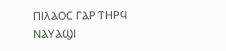ⲠⲒⲖⲀⲞⲤ ⲄⲀⲢ ⲦⲎⲢϤ ⲚⲀⲨⲀϢⲒ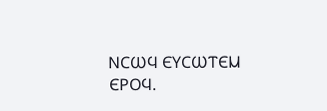ⲚⲤⲰϤ ⲈⲨⲤⲰⲦⲈⲘ ⲈⲢⲞϤ.